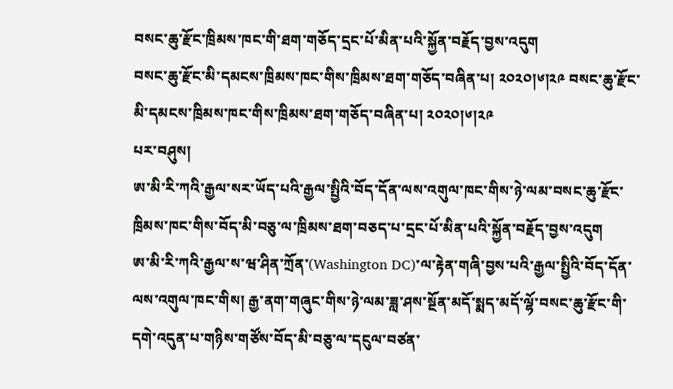བསང་ཆུ་རྫོང་ཁྲིམས་ཁང་གི་ཐག་གཅོད་དྲང་པོ་མིན་པའི་སྐྱོན་བརྗོད་བྱས་འདུག
བསང་ཆུ་རྫོང་མི་དམངས་ཁྲིམས་ཁང་གིས་ཁྲིམས་ཐག་གཅོད་བཞིན་པ། ༢༠༢༠།༦།༢༩ བསང་ཆུ་རྫོང་མི་དམངས་ཁྲིམས་ཁང་གིས་ཁྲིམས་ཐག་གཅོད་བཞིན་པ། ༢༠༢༠།༦།༢༩
པར་བཤུས།
ཨ་མི་རི་ཀའི་རྒྱལ་སར་ཡོད་པའི་རྒྱལ་སྤྱིའི་བོད་དོན་ལས་འགུལ་ཁང་གིས་ཉེ་ལམ་བསང་ཆུ་རྫོང་ཁྲིམས་ཁང་གིས་བོད་མི་བཅུ་ལ་ཁྲིམས་ཐག་བཅད་པ་དྲང་པོ་མིན་པའི་སྐྱོན་བརྗོད་བྱས་འདུག
ཨ་མི་རི་ཀའི་རྒྱལ་ས་ཝ་ཤིན་ཀྲོན་(Washington DC)་ལ་རྟེན་གཞི་བྱས་པའི་རྒྱལ་སྤྱིའི་བོད་དོན་ལས་འགུལ་ཁང་གིས། རྒྱ་ནག་གཞུང་གིས་ཉེ་ལམ་ཟླ་ཤས་སྔོན་མདོ་སྨད་མདོ་ལྷོ་བསང་ཆུ་རྫོང་གི་དགེ་འདུན་པ་གཉིས་གཙོས་བོད་མི་བཅུ་ལ་དངུལ་བཙན་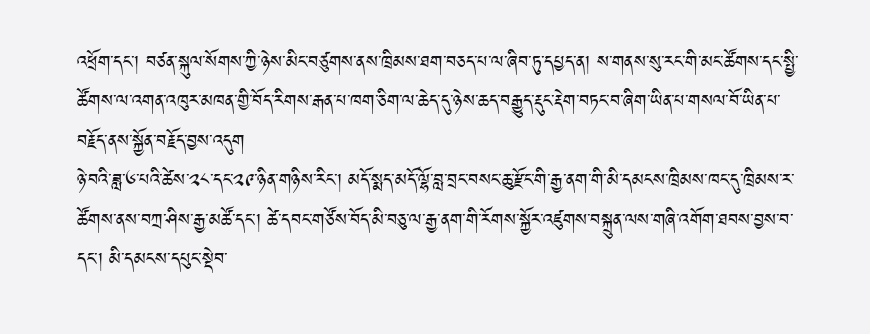འཕྲོག་དང་། བཙན་སྐུལ་སོགས་ཀྱི་ཉེས་མིང་བཙུགས་ནས་ཁྲིམས་ཐག་བཅད་པ་ལ་ཞིབ་ཏུ་དཔྱད་ན། ས་གནས་སུ་རང་གི་མང་ཚོགས་དང་སྤྱི་ཚོགས་ལ་འགན་འཁུར་མཁན་གྱི་བོད་རིགས་རྒན་པ་ཁག་ཅིག་ལ་ཆེད་དུ་ཉེས་ཆད་བརྒྱུད་རྡུང་རྡེག་བཏང་བ་ཞིག་ཡིན་པ་གསལ་བོ་ཡིན་པ་བརྗོད་ནས་སྐྱོན་བརྗོད་བྱས་འདུག
ཉེ་བའི་ཟླ་༦་པའི་ཚེས་༢༨་དང་༢༩་ཉིན་གཉིས་རིང་། མདོ་སྨད་མདོ་ལྷོ་བླ་བྲང་བསང་ཆུ་རྫོང་གི་རྒྱ་ནག་གི་མི་དམངས་ཁྲིམས་ཁང་དུ་ཁྲིམས་ར་ཚོགས་ནས་བཀྲ་ཤིས་རྒྱ་མཚོ་དང་། ཚེ་དབང་གཙོས་བོད་མི་བཅུ་ལ་རྒྱ་ནག་གི་རོགས་སྐྱོར་འཛུགས་བསྐྲུན་ལས་གཞི་འགོག་ཐབས་བྱས་བ་དང་། མི་དམངས་དཔུང་སྡེབ་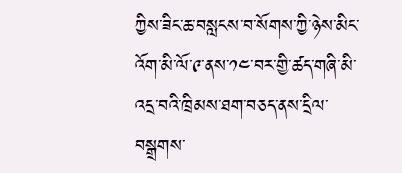ཀྱིས་ཟིང་ཆ་བསླངས་བ་སོགས་ཀྱི་ཉེས་མིང་འོག་མི་ལོ་༩་ནས་༡༤་བར་གྱི་ཚད་གཞི་མི་འདྲ་བའི་ཁྲིམས་ཐག་བཅད་ནས་དྲིལ་བསྒྲགས་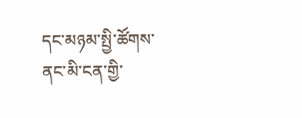དང་མཉམ་སྤྱི་ཚོགས་ནང་མི་ངན་གྱི་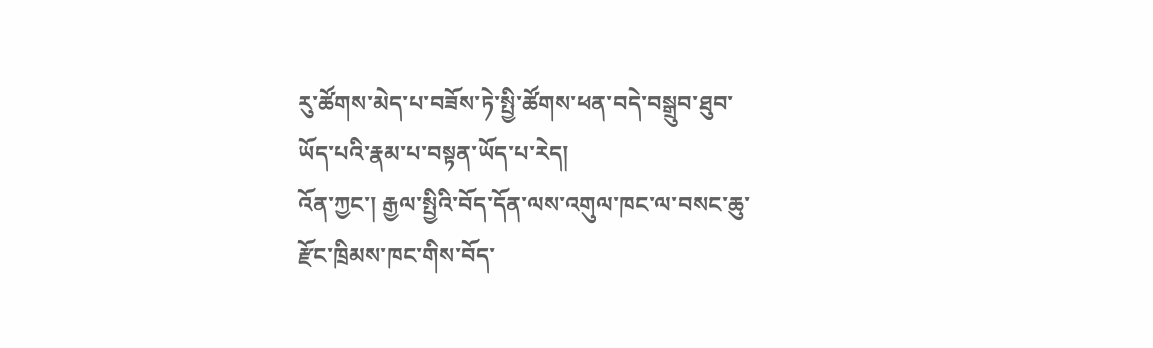རུ་ཚོགས་མེད་པ་བཟོས་ཏེ་སྤྱི་ཚོགས་ཕན་བདེ་བསྒྲུབ་ཐུབ་ཡོད་པའི་རྣམ་པ་བསྟན་ཡོད་པ་རེད།
འོན་ཀྱང་། རྒྱལ་སྤྱིའི་བོད་དོན་ལས་འགུལ་ཁང་ལ་བསང་ཆུ་རྫོང་ཁྲིམས་ཁང་གིས་བོད་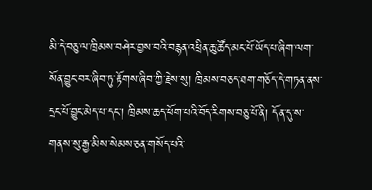མི་དེ་བཅུ་ལ་ཁྲིམས་བཤེར་བྱས་བའི་བརྙན་འཕྲིན་ཆུ་ཚོད་མང་པོ་ཡོད་པ་ཞིག་ལག་སོན་བྱུང་བར་ཞིབ་ཏུ་རྟོགས་ཞིབ་ཀྱི་རྗེས་སུ། ཁྲིམས་བཅད་ཐག་གཅོད་དེ་གཏན་ནས་དྲང་པོ་བྱུང་མེད་པ་དང་། ཁྲིམས་ཆད་ཕོག་པའི་བོད་རིགས་བཅུ་པོ་ནི། དོན་དུ་ས་གནས་སུ་རྒྱ་མིས་སེམས་ཅན་གསོད་པའི་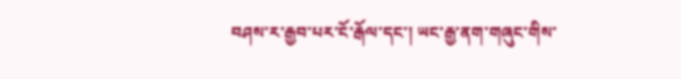བཤས་ར་རྒྱབ་པར་ངོ་རྒོལ་དང་། ཡང་རྒྱ་ནག་གཞུང་གིས་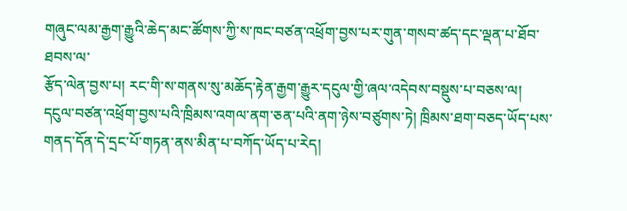གཞུང་ལམ་རྒྱག་རྒྱུའི་ཆེད་མང་ཚོགས་ཀྱི་ས་ཁང་བཙན་འཕྲོག་བྱས་པར་གུན་གསབ་ཚད་དང་ལྡན་པ་ཐོབ་ཐབས་ལ་
རྩོད་ལེན་བྱས་པ། རང་གི་ས་གནས་སུ་མཆོད་རྟེན་རྒྱག་རྒྱུར་དངུལ་གྱི་ཞལ་འདེབས་བསྡུས་པ་བཅས་ལ། དངུལ་བཙན་འཕྲོག་བྱས་པའི་ཁྲིམས་འགལ་ནག་ཅན་པའི་ནག་ཉེས་བཙུགས་ཏེ། ཁྲིམས་ཐག་བཅད་ཡོད་པས་གནད་དོན་དེ་དྲང་པོ་གཏན་ནས་མིན་པ་བཀོད་ཡོད་པ་རེད།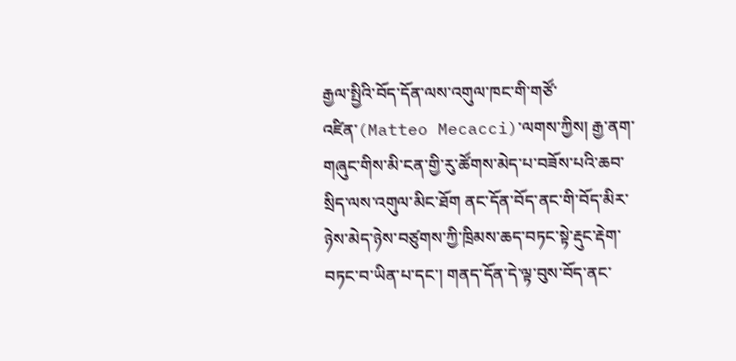རྒྱལ་སྤྱིའི་བོད་དོན་ལས་འགུལ་ཁང་གི་གཙོ་འཛིན་(Matteo Mecacci)་ལགས་ཀྱིས། རྒྱ་ནག་གཞུང་གིས་མི་ངན་གྱི་རུ་ཚོགས་མེད་པ་བཟོས་པའི་ཆབ་སྲིད་ལས་འགུལ་མིང་ཐོག ནང་དོན་བོད་ནང་གི་བོད་མིར་ཉེས་མེད་ཉེས་བཙུགས་ཀྱི་ཁྲིམས་ཆད་བཏང་སྟེ་རྡུང་རྡེག་བཏང་བ་ཡིན་པ་དང་། གནད་དོན་དེ་ལྟ་བུས་བོད་ནང་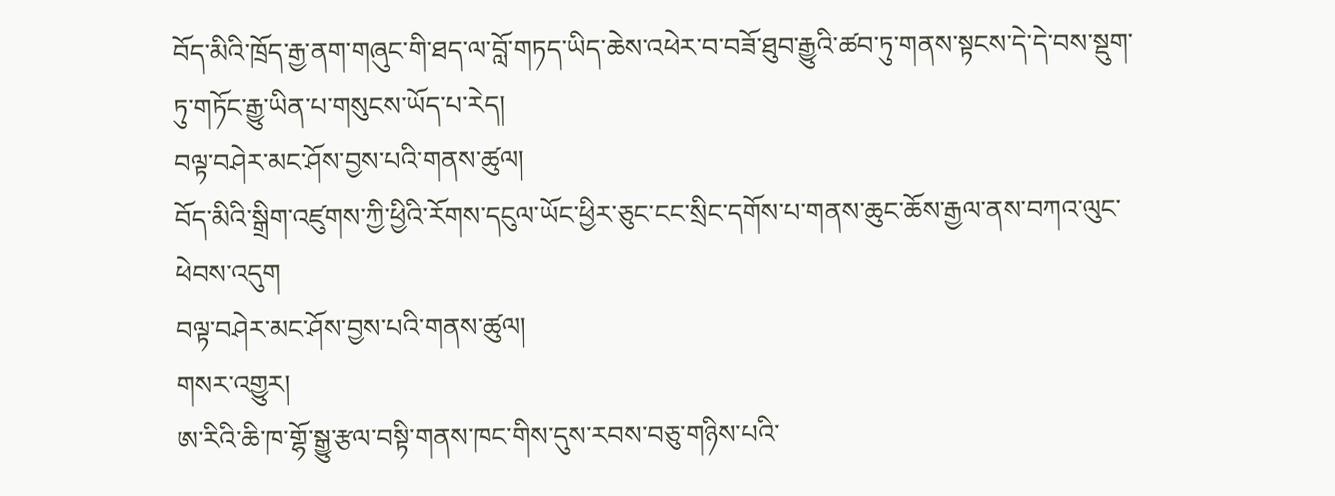བོད་མིའི་ཁྲོད་རྒྱ་ནག་གཞུང་གི་ཐད་ལ་བློ་གཏད་ཡིད་ཆེས་འཕེར་བ་བཟོ་ཐུབ་རྒྱུའི་ཚབ་ཏུ་གནས་སྟངས་དེ་དེ་བས་སྡུག་ཏུ་གཏོང་རྒྱུ་ཡིན་པ་གསུངས་ཡོད་པ་རེད།
བལྟ་བཤེར་མང་ཤོས་བྱས་པའི་གནས་ཚུལ།
བོད་མིའི་སྒྲིག་འཛུགས་ཀྱི་ཕྱིའི་རོགས་དངུལ་ཡོང་ཕྱིར་ཅུང་ངང་སྲིང་དགོས་པ་གནས་ཆུང་ཆོས་རྒྱལ་ནས་བཀའ་ལུང་ཕེབས་འདུག
བལྟ་བཤེར་མང་ཤོས་བྱས་པའི་གནས་ཚུལ།
གསར་འགྱུར།
ཨ་རིའི་ཆི་ཁ་གྷོ་སྒྱུ་རྩལ་བསྟི་གནས་ཁང་གིས་དུས་རབས་བཅུ་གཉིས་པའི་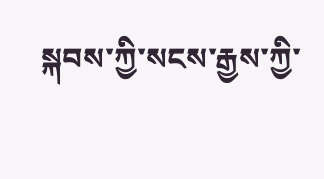སྐབས་ཀྱི་སངས་རྒྱས་ཀྱི་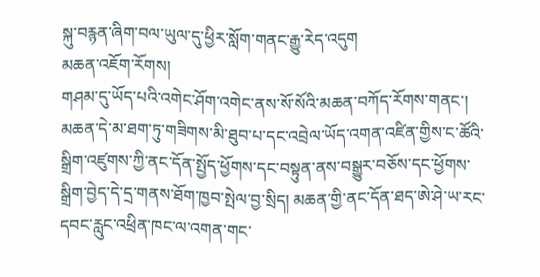སྐུ་བརྙན་ཞིག་བལ་ཡུལ་དུ་ཕྱིར་སློག་གནང་རྒྱུ་རེད་འདུག
མཆན་འཇོག་རོགས།
གཤམ་དུ་ཡོད་པའི་འགེང་ཤོག་འགེང་ནས་སོ་སོའི་མཆན་བཀོད་རོགས་གནང་། མཆན་དེ་མ་ཐག་ཏུ་གཟིགས་མི་ཐུབ་པ་དང་འབྲེལ་ཡོད་འགན་འཛིན་གྱིས་ང་ཚོའི་སྒྲིག་འཛུགས་ཀྱི་ནང་དོན་སྤྱོད་ཕྱོགས་དང་བསྟུན་ནས་བསྒྱུར་བཅོས་དང་ཕྱོགས་སྒྲིག་བྱེད་དེ་དྲ་གནས་ཐོག་ཁྱབ་སྤེལ་བྱ་སྲིད། མཆན་གྱི་ནང་དོན་ཐད་ཨེ་ཤེ་ཡ་རང་དབང་རླུང་འཕྲིན་ཁང་ལ་འགན་གང་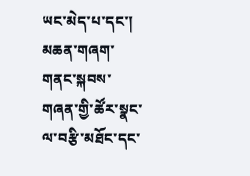ཡང་མེད་པ་དང་། མཆན་གཞག་གནང་སྐབས་གཞན་གྱི་ཚོར་སྣང་ལ་བརྩི་མཐོང་དང་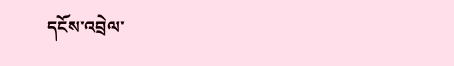དངོས་འབྲེལ་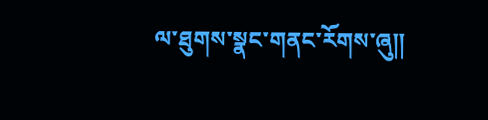ལ་ཐུགས་སྣང་གནང་རོགས་ཞུ༎